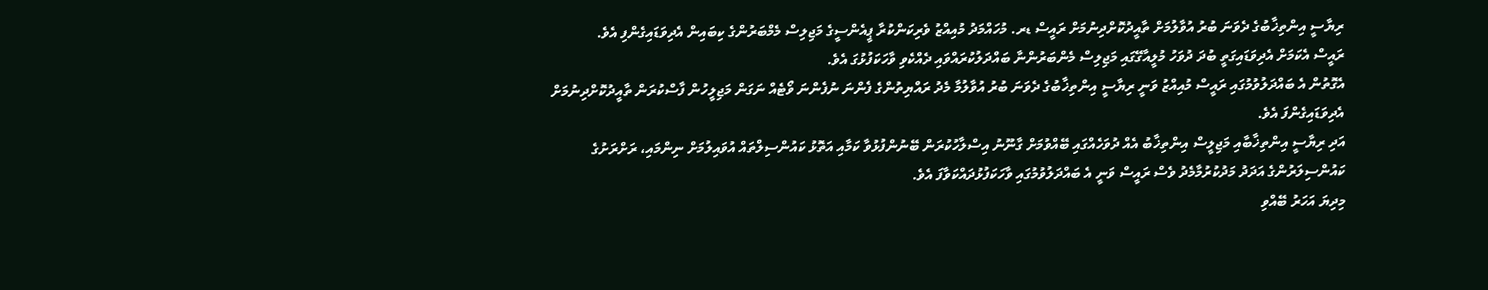ރިޔާސީ އިންތިޚާބުގެ ދެވަނަ ބުރު އުވާލުމަށް ތާއީދުކޮށްދިނުމަށް ރައީސް ޑރ. މުހައްމަދު މުއިއްޒު ވެރިކަންކުރާ ޕީއެންސީގެ މަޖިލިސް މެމްބަރުންގެ ކިބައިން އެދިވަޑައިގެންފި އެވެ.
ރައީސް އެކަމަށް އެދިވަޑައިގަތީ ބުދަ ދުވަހު މުލީއާގޭގައި މަޖިލިސް މެންބަރުންނާ ބައްދަލުކުރައްވައި ދެއްކެވި ވާހަކަފުޅުގަ އެވެ.
އެގޮތުން އެ ބައްދަލުވުމުގައި ރައީސް މުއިއްޒު ވަނީ ރިޔާސީ އިންތިޚާބުގެ ދެވަނަ ބުރު އުވާލުމާ މެދު ރައްޔިތުންގެ ފެންނަ ނުފެންނަ ވޯޓެއް ނަގަން މަޖިލީހުން ފާސްކުރަން ތާއީދުކޮށްދިނުމަށް އެދިވަޑައިގެންފަ އެވެ.
އަދި ރިޔާސީ އިންތިޚާބާއި މަޖިލީސް އިންތިޚާބު އެއް ދުވަހެއްގައި ބޭއްވުމަށް ގާނޫނު އިސްލާހުކުރަން ބޭނުންފުޅުވާ ކަމާއި އަތޮޅު ކައުންސިލްތައް އުވައިލުމަށް ނިންމައި، ރަށްރަށުގެ ކައުންސިލަރުންގެ އަދަދު މަދުކުރުމާމެދު ވެސް ރައީސް ވަނީ އެ ބައްދަލުވުމުގައި ވާހަކަފުޅުދައްކަވާފަ އެވެ.
މިދިޔަ އަހަރު ބޭއްވި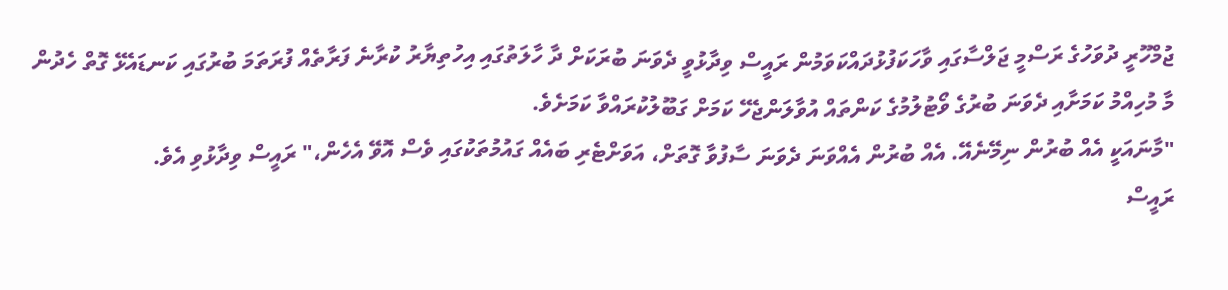ޖުމްހޫރީ ދުވަހުގެ ރަސްމީ ޖަލްސާގައި ވާހަކަފުޅުދައްކަވަމުން ރައީސް ވިދާޅުވީ ދެވަނަ ބުރަކަށް ދާ ހާލަތުގައި އިހުތިޔާރު ކުރާނެ ފަރާތެއް ފުރަތަމަ ބުރުގައި ކަނޑައެޅޭ ގޮތް ހެދުން މާ މުހިއްމު ކަމަށާއި ދެވަނަ ބުރުގެ ވޯޓުލުމުގެ ކަންތައް އުވާލަންޖެހޭ ކަމަށް ގަބޫލުކުރައްވާ ކަމަށެވެ.
"މާނައަކީ އެއް ބުރުން ނިމޭނެއޭ. އެއް ބުރުން އެއްވަނަ ދެވަނަ ސާފުވާ ގޮތަށް، އަވަށްޓެރި ބައެއް ގައުމުތަކުގައި ވެސް އޮވޭ އެހެން،" ރައީސް ވިދާޅުވި އެވެ.
ރައީސް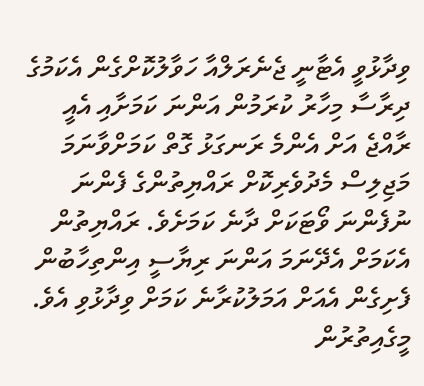ވިދާޅުވީ އެޓާނީ ޖެނެރަލްއާ ހަވާލުކޮށްގެން އެކަމުގެ ދިރާސާ މިހާރު ކުރަމުން އަންނަ ކަމަށާއި އެއީ ރާއްޖެ އަށް އެންމެ ރަނގަޅު ގޮތް ކަމަށްވާނަމަ މަޖިލިސް މެދުވެރިކޮށް ރައްޔިތުންގެ ފެންނަ ނުފެންނަ ވޯޓަކަށް ދާނެ ކަމަށެވެ. ރައްޔިތުން އެކަމަށް އެދޭނަމަ އަންނަ ރިޔާސީ އިންތިހާބުން ފެށިގެން އެއަށް އަމަލުކުރާނެ ކަމަށް ވިދާޅުވި އެވެ.
މީގެއިތުރުން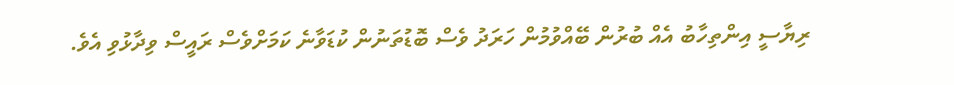ރިޔާސީ އިންތިހާބު އެއް ބުރުން ބޭއްވުމުން ހަރަދު ވެސް ބޮޑުތަނުން ކުޑަވާނެ ކަމަށްވެސް ރައީސް ވިދާޅުވި އެވެ.